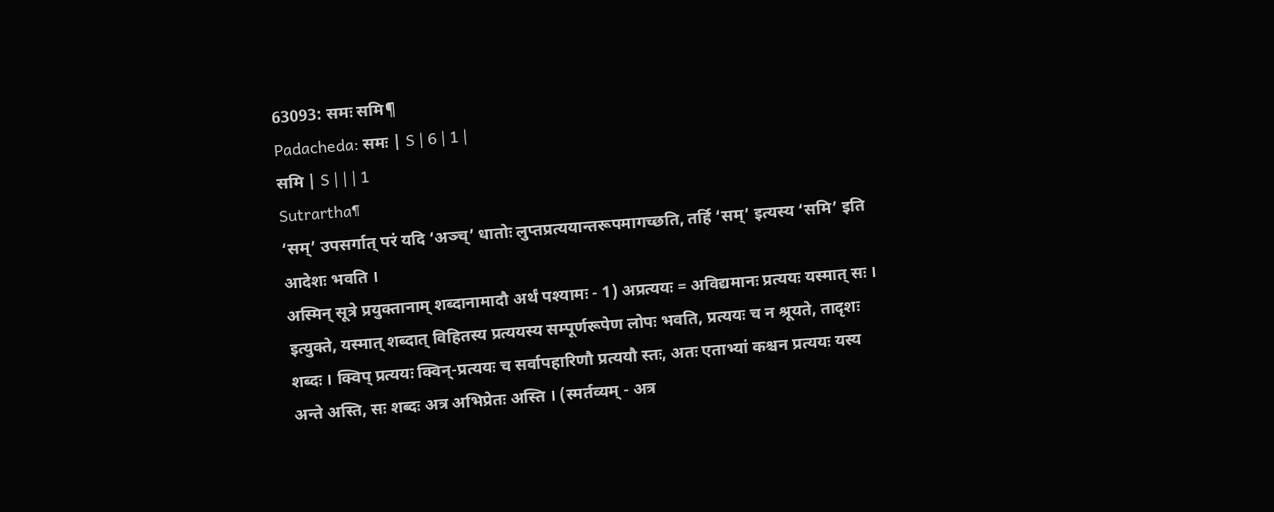63093: समः समि¶
Padacheda: समः | S | 6 | 1 |
समि | S | | | 1
Sutrartha¶
‘सम्’ उपसर्गात् परं यदि ‘अञ्च्’ धातोः लुप्तप्रत्ययान्तरूपमागच्छति, तर्हि ‘सम्’ इत्यस्य ‘समि’ इति आदेशः भवति ।
अस्मिन् सूत्रे प्रयुक्तानाम् शब्दानामादौ अर्थं पश्यामः - 1) अप्रत्ययः = अविद्यमानः प्रत्ययः यस्मात् सः । इत्युक्ते, यस्मात् शब्दात् विहितस्य प्रत्ययस्य सम्पूर्णरूपेण लोपः भवति, प्रत्ययः च न श्रूयते, तादृशः शब्दः । क्विप् प्रत्ययः क्विन्-प्रत्ययः च सर्वापहारिणौ प्रत्ययौ स्तः, अतः एताभ्यां कश्चन प्रत्ययः यस्य अन्ते अस्ति, सः शब्दः अत्र अभिप्रेतः अस्ति । (स्मर्तव्यम् - अत्र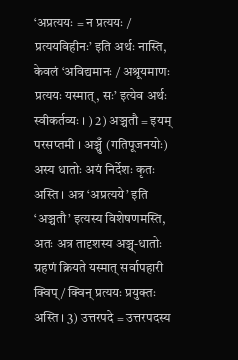‘अप्रत्ययः = न प्रत्ययः / प्रत्ययविहीनः’ इति अर्थः नास्ति, केवलं ‘अविद्यमानः / अश्रूयमाणः प्रत्ययः यस्मात्, सः’ इत्येव अर्थः स्वीकर्तव्यः । ) 2) अञ्चतौ = इयम् परसप्तमी । अञ्चुँ (गतिपूजनयोः) अस्य धातोः अयं निर्देशः कृतः अस्ति । अत्र ‘अप्रत्यये’ इति ‘अञ्चतौ’ इत्यस्य विशेषणमस्ति, अतः अत्र तादृशस्य अञ्च्-धातोः ग्रहणं क्रियते यस्मात् सर्वापहारी क्विप् / क्विन् प्रत्ययः प्रयुक्तः अस्ति । 3) उत्तरपदे = उत्तरपदस्य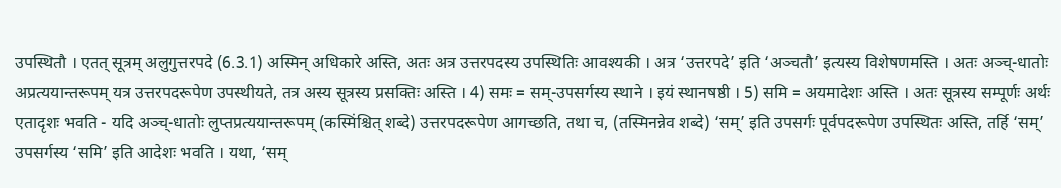उपस्थितौ । एतत् सूत्रम् अलुगुत्तरपदे (6.3.1) अस्मिन् अधिकारे अस्ति, अतः अत्र उत्तरपदस्य उपस्थितिः आवश्यकी । अत्र ‘उत्तरपदे’ इति ‘अञ्चतौ’ इत्यस्य विशेषणमस्ति । अतः अञ्च्-धातोः अप्रत्ययान्तरूपम् यत्र उत्तरपदरूपेण उपस्थीयते, तत्र अस्य सूत्रस्य प्रसक्तिः अस्ति । 4) समः = सम्-उपसर्गस्य स्थाने । इयं स्थानषष्ठी । 5) समि = अयमादेशः अस्ति । अतः सूत्रस्य सम्पूर्णः अर्थः एतादृशः भवति - यदि अञ्च्-धातोः लुप्तप्रत्ययान्तरूपम् (कस्मिंश्चित् शब्दे) उत्तरपदरूपेण आगच्छति, तथा च, (तस्मिनन्नेव शब्दे) ‘सम्’ इति उपसर्गः पूर्वपदरूपेण उपस्थितः अस्ति, तर्हि ‘सम्’ उपसर्गस्य ‘समि’ इति आदेशः भवति । यथा, ‘सम्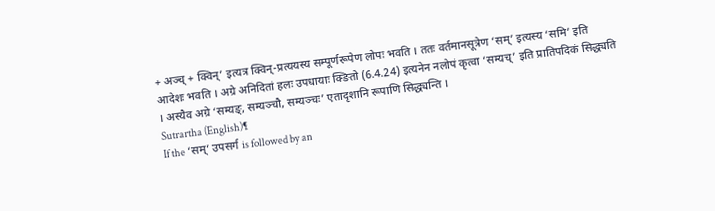+ अञ्च् + क्विन्’ इत्यत्र क्विन्-प्रत्ययस्य सम्पूर्णरूपेण लोपः भवति । ततः वर्तमानसूत्रेण ‘सम्’ इत्यस्य ‘समि’ इति आदेशः भवति । अग्रे अनिदितां हलः उपधायाः क्ङितो (6.4.24) इत्यनेन नलोपं कृत्वा ‘सम्यच्’ इति प्रातिपदिकं सिद्ध्यति । अस्यैव अग्रे ‘सम्यङ्, सम्यञ्चौ, सम्यञ्चः’ एतादृशानि रूपाणि सिद्ध्यन्ति ।
Sutrartha (English)¶
If the ‘सम्’ उपसर्ग is followed by an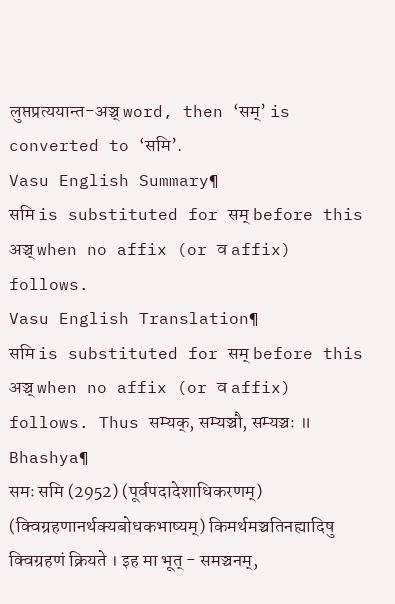लुप्तप्रत्ययान्त-अञ्च् word, then ‘सम्’ is converted to ‘समि’.
Vasu English Summary¶
समि is substituted for सम् before this अञ्च् when no affix (or व affix) follows.
Vasu English Translation¶
समि is substituted for सम् before this अञ्च् when no affix (or व affix) follows. Thus सम्यक्, सम्यञ्चौ, सम्यञ्चः ॥
Bhashya¶
समः समि (2952) (पूर्वपदादेशाधिकरणम्) (क्विग्रहणानर्थक्यबोधकभाष्यम्) किमर्थमञ्चतिनह्यादिषु क्विग्रहणं क्रियते । इह मा भूत् - समञ्चनम्,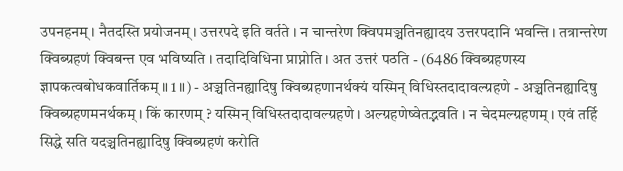उपनहनम् । नैतदस्ति प्रयोजनम् । उत्तरपदे इति वर्तते । न चान्तरेण क्विपमञ्चतिनह्यादय उत्तरपदानि भवन्ति । तत्रान्तरेण क्विब्ग्रहणं क्विबन्त एव भविष्यति । तदादिविधिना प्राप्नोति । अत उत्तरं पठति - (6486 क्विब्ग्रहणस्य ज्ञापकत्वबोधकवार्तिकम् ॥ 1 ॥) - अञ्चतिनह्यादिषु क्विब्ग्रहणानर्थक्यं यस्मिन् विधिस्तदादावल्ग्रहणे - अञ्चतिनह्यादिषु क्विब्ग्रहणमनर्थकम् । किं कारणम् ? यस्मिन् विधिस्तदादावल्ग्रहणे । अल्ग्रहणेष्वेतद्भवति । न चेदमल्ग्रहणम् । एवं तर्हि सिद्धे सति यदञ्चतिनह्यादिषु क्विब्ग्रहणं करोति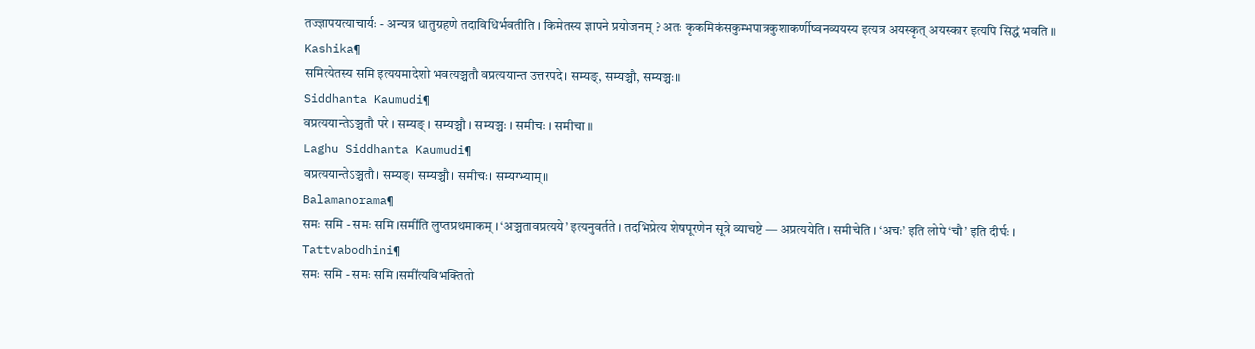तज्ज्ञापयत्याचार्यः - अन्यत्र धातुग्रहणे तदाविधिर्भवतीति । किमेतस्य ज्ञापने प्रयोजनम् ? अतः कृकमिकंसकुम्भपात्रकुशाकर्णीष्वनव्ययस्य इत्यत्र अयस्कृत् अयस्कार इत्यपि सिद्धं भवति ॥
Kashika¶
समित्येतस्य समि इत्ययमादेशो भवत्यञ्चतौ वप्रत्ययान्त उत्तरपदे। सम्यङ्, सम्यञ्चौ, सम्यञ्चः॥
Siddhanta Kaumudi¶
वप्रत्ययान्तेऽञ्चतौ परे । सम्यङ् । सम्यञ्चौ । सम्यञ्चः । समीचः । समीचा ॥
Laghu Siddhanta Kaumudi¶
वप्रत्ययान्तेऽञ्चतौ। सम्यङ्। सम्यञ्चौ। समीचः। सम्यग्भ्याम्॥
Balamanorama¶
समः समि - समः समि ।समी॑ति लुप्तप्रथमाकम् । ‘अञ्चतावप्रत्यये’ इत्यनुवर्तते । तदभिप्रेत्य शेषपूरणेन सूत्रे व्याचष्टे — अप्रत्ययेति । समीचेति । ‘अचः’ इति लोपे ‘चौ’ इति दीर्घः ।
Tattvabodhini¶
समः समि - समः समि ।समी॑त्यविभक्तितो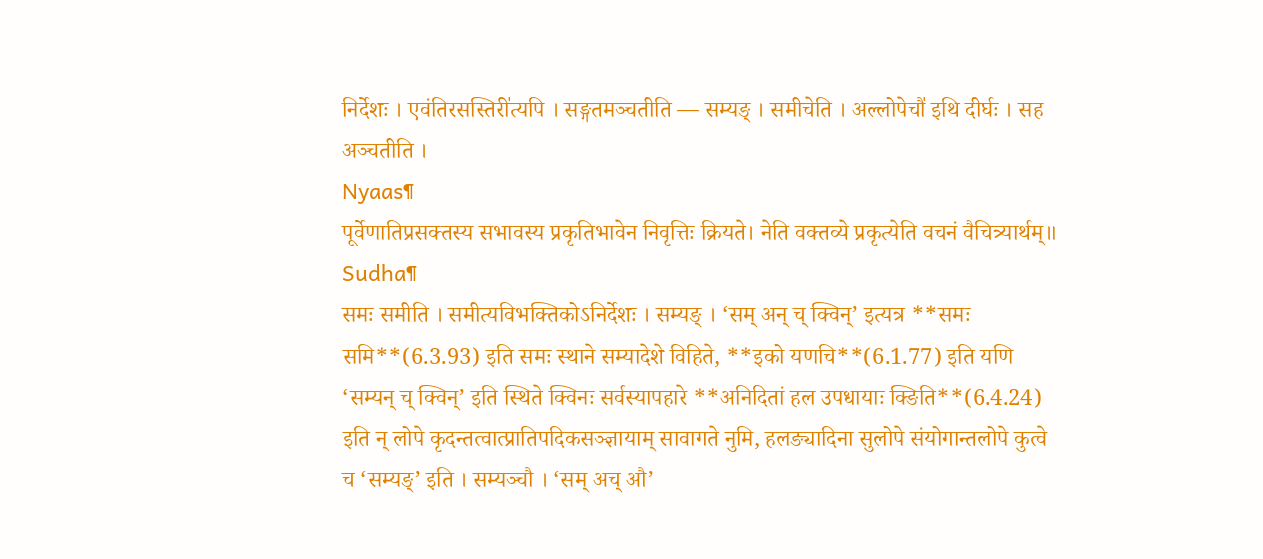निर्देशः । एवंतिरसस्तिरी॑त्यपि । सङ्गतमञ्चतीति — सम्यङ् । समीचेति । अल्लोपेचौ॑ इथि दीर्घः । सह अञ्चतीति ।
Nyaas¶
पूर्वेणातिप्रसक्तस्य सभावस्य प्रकृतिभावेन निवृत्तिः क्रियते। नेति वक्तव्ये प्रकृत्येति वचनं वैचित्र्यार्थम्॥
Sudha¶
समः समीति । समीत्यविभक्तिकोऽनिर्देशः । सम्यङ् । ‘सम् अन् च् क्विन्’ इत्यत्र **समः समि**(6.3.93) इति समः स्थाने सम्यादेशे विहिते, **इको यणचि**(6.1.77) इति यणि ‘सम्यन् च् क्विन्’ इति स्थिते क्विनः सर्वस्यापहारे **अनिदितां हल उपधायाः क्ङिति**(6.4.24) इति न् लोपे कृदन्तत्वात्प्रातिपदिकसञ्ज्ञायाम् सावागते नुमि, हलङ्यादिना सुलोपे संयोगान्तलोपे कुत्वे च ‘सम्यङ्’ इति । सम्यञ्चौ । ‘सम् अच् औ’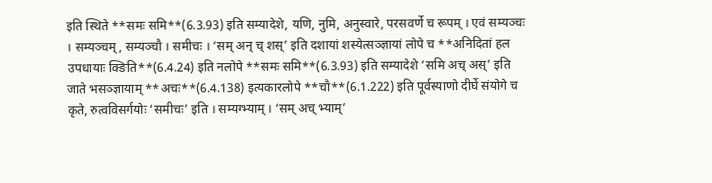इति स्थिते **समः समि**(6.3.93) इति सम्यादेशे, यणि, नुमि, अनुस्वारे, परसवर्णे च रूपम् । एवं सम्यञ्चः । सम्यञ्चम्, सम्यञ्चौ । समीचः । ‘सम् अन् च् शस्’ इति दशायां शस्येत्सञ्ज्ञायां लोपे च **अनिदितां हल उपधायाः क्ङिति**(6.4.24) इति नलोपे **समः समि**(6.3.93) इति सम्यादेशे ‘समि अच् अस्’ इति जाते भसञ्ज्ञायाम् **अचः**(6.4.138) इत्यकारलोपे **चौ**(6.1.222) इति पूर्वस्याणो दीर्घे संयोगे च कृते, रुत्वविसर्गयोः ‘समीचः’ इति । सम्यग्भ्याम् । ‘सम् अच् भ्याम्’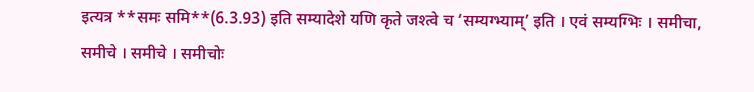इत्यत्र **समः समि**(6.3.93) इति सम्यादेशे यणि कृते जश्त्वे च ‘सम्यग्भ्याम्’ इति । एवं सम्यग्भिः । समीचा, समीचे । समीचे । समीचोः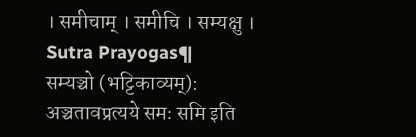। समीचाम् । समीचि । सम्यक्षु ।
Sutra Prayogas¶
सम्यञ्चो (भट्टिकाव्यम्): अञ्चतावप्रत्यये समः समि इति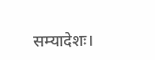सम्यादेशः।